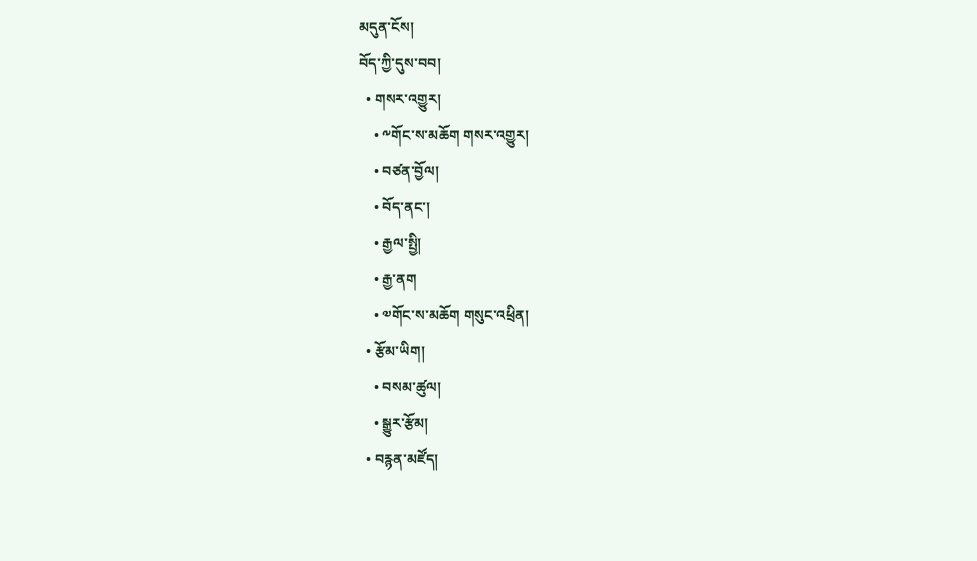མདུན་ངོས།
བོད་ཀྱི་དུས་བབ།
  • གསར་འགྱུར།
    • ༸གོང་ས་མཆོག གསར་འགྱུར།
    • བཙན་བྱོལ།
    • བོད་ནང་།
    • རྒྱལ་སྤྱི།
    • རྒྱ་ནག
    • ༧གོང་ས་མཆོག གསུང་འཕྲིན།
  • རྩོམ་ཡིག།
    • བསམ་ཚུལ།
    • སྒྱུར་རྩོམ།
  • བརྙན་མཛོད།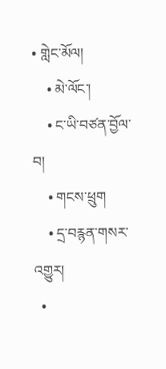• གླེང་མོལ།
    • མེ་ལོང་།
    • ང་ཡི་བཙན་བྱོལ་བ།
    • གངས་ཕྲུག
    • དྲ་བརྙན་གསར་འགྱུར།
  •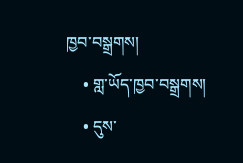ཁྱབ་བསྒྲགས།
    • གླ་ཡོད་ཁྱབ་བསྒྲགས།
    • དུས་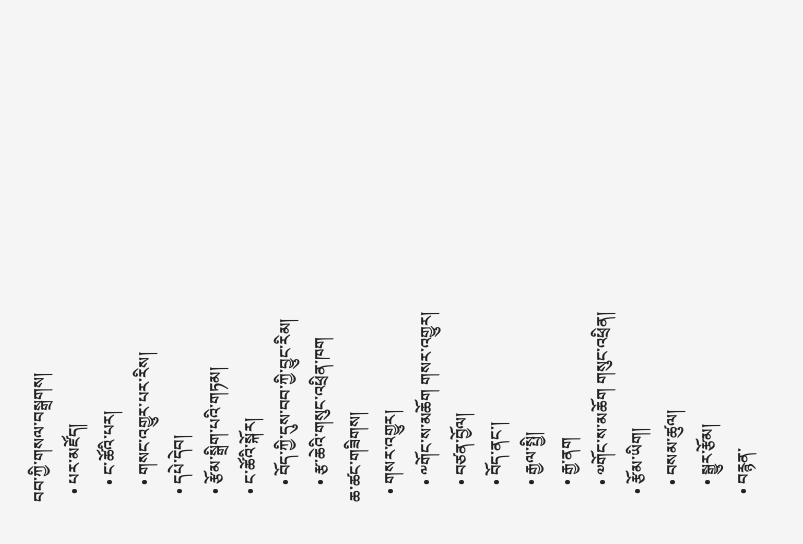བབ་ཀྱི་གསལ་བསྒྲགས།
  • པར་མཛོད།
    • ང་ཚོའི་པར།
    • གསང་འགྱུར་པར་རིས།
  • དཔེ་དེབ།
  • རྩོམ་སྒྲིག་པའི་གཏམ།
  • ང་ཚོའི་སྐོར།
    • བོད་ཀྱི་དུས་བབ་ཀྱི་བྱུང་རིམ།
    • རྩ་ཆེའི་གསུང་འཕྲིན་ཁག
ཆ་ཚང་གཟིགས།
  • གསར་འགྱུར།
    • ༸གོང་ས་མཆོག གསར་འགྱུར།
    • བཙན་བྱོལ།
    • བོད་ནང་།
    • རྒྱལ་སྤྱི།
    • རྒྱ་ནག
    • ༧གོང་ས་མཆོག གསུང་འཕྲིན།
  • རྩོམ་ཡིག།
    • བསམ་ཚུལ།
    • སྒྱུར་རྩོམ།
  • བརྙན་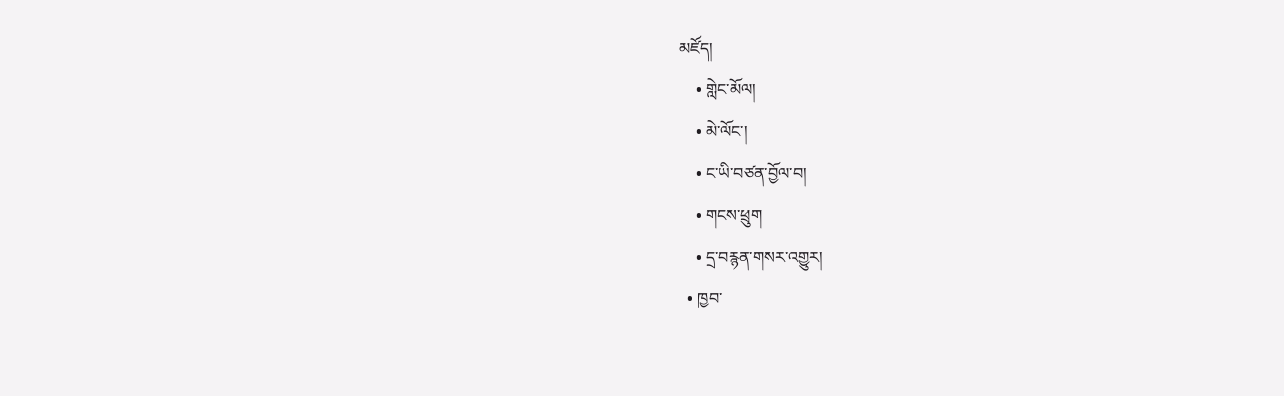མཛོད།
    • གླེང་མོལ།
    • མེ་ལོང་།
    • ང་ཡི་བཙན་བྱོལ་བ།
    • གངས་ཕྲུག
    • དྲ་བརྙན་གསར་འགྱུར།
  • ཁྱབ་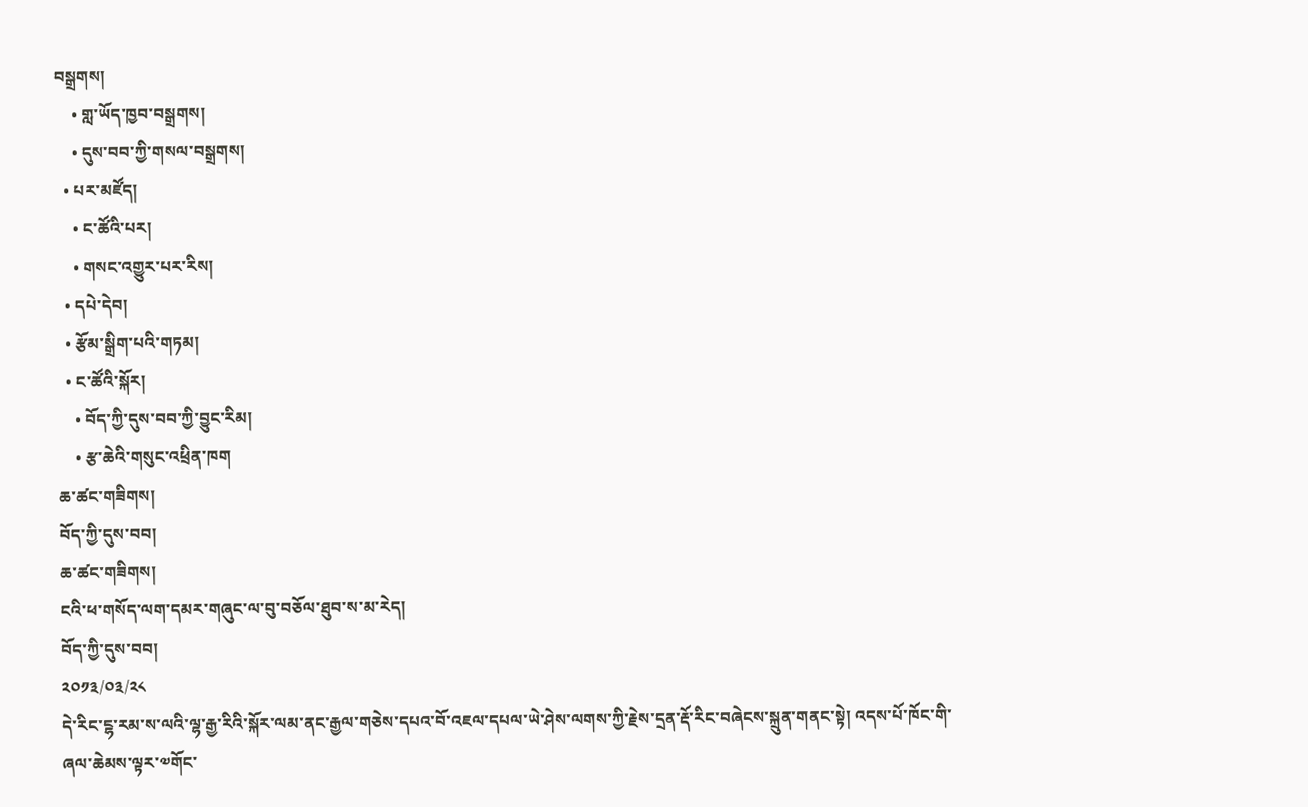བསྒྲགས།
    • གླ་ཡོད་ཁྱབ་བསྒྲགས།
    • དུས་བབ་ཀྱི་གསལ་བསྒྲགས།
  • པར་མཛོད།
    • ང་ཚོའི་པར།
    • གསང་འགྱུར་པར་རིས།
  • དཔེ་དེབ།
  • རྩོམ་སྒྲིག་པའི་གཏམ།
  • ང་ཚོའི་སྐོར།
    • བོད་ཀྱི་དུས་བབ་ཀྱི་བྱུང་རིམ།
    • རྩ་ཆེའི་གསུང་འཕྲིན་ཁག
ཆ་ཚང་གཟིགས།
བོད་ཀྱི་དུས་བབ།
ཆ་ཚང་གཟིགས།
ངའི་ཕ་གསོད་ལག་དམར་གཞུང་ལ་བུ་བཅོལ་ཐུབ་ས་མ་རེད།
བོད་ཀྱི་དུས་བབ།
༢༠༡༣/༠༣/༢༨
དེ་རིང་ངྷ་རམ་ས་ལའི་ལྷ་རྒྱ་རིའི་སྐོར་ལམ་ནང་རྒྱལ་གཅེས་དཔའ་བོ་འཇལ་དཔལ་ཡེ་ཤེས་ལགས་ཀྱི་རྗེས་དྲན་རྡོ་རིང་བཞེངས་སྐྲུན་གནང་སྟེ། འདས་པོ་ཁོང་གི་ཞལ་ཆེམས་ལྟར་༧གོང་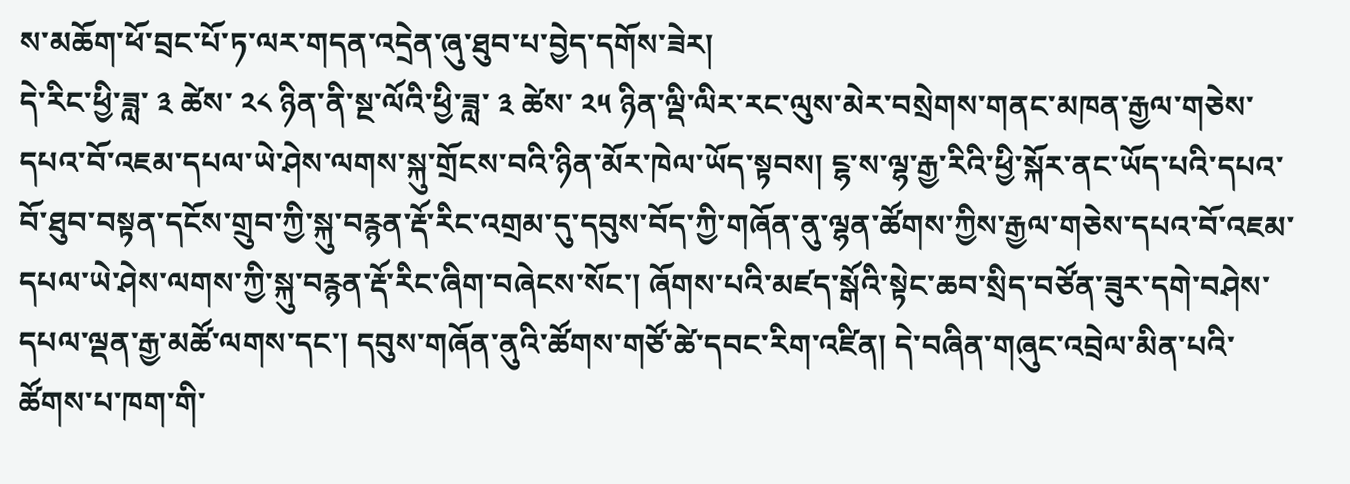ས་མཆོག་ཕོ་བྲང་པོ་ཏ་ལར་གདན་འདྲེན་ཞུ་ཐུབ་པ་བྱེད་དགོས་ཟེར།
དེ་རིང་ཕྱི་ཟླ་ ༣ ཚེས་ ༢༨ ཉིན་ནི་སྔ་ལོའི་ཕྱི་ཟླ་ ༣ ཚེས་ ༢༥ ཉིན་ལྡི་ལིར་རང་ལུས་མེར་བསྲེགས་གནང་མཁན་རྒྱལ་གཅེས་དཔའ་བོ་འཇམ་དཔལ་ཡེ་ཤེས་ལགས་སྐུ་གྲོངས་བའི་ཉིན་མོར་ཁེལ་ཡོད་སྟབས། ངྷ་ས་ལྷ་རྒྱ་རིའི་ཕྱི་སྐོར་ནང་ཡོད་པའི་དཔའ་བོ་ཐུབ་བསྟན་དངོས་གྲུབ་ཀྱི་སྐུ་བརྙན་རྡོ་རིང་འགྲམ་དུ་དབུས་བོད་ཀྱི་གཞོན་ནུ་ལྷན་ཚོགས་ཀྱིས་རྒྱལ་གཅེས་དཔའ་བོ་འཇམ་དཔལ་ཡེ་ཤེས་ལགས་ཀྱི་སྐུ་བརྙན་རྡོ་རིང་ཞིག་བཞེངས་སོང་། ཞོགས་པའི་མཛད་སྒོའི་སྟེང་ཆབ་སྲིད་བཙོན་ཟུར་དགེ་བཤེས་དཔལ་ལྡན་རྒྱ་མཚོ་ལགས་དང་། དབུས་གཞོན་ནུའི་ཚོགས་གཙོ་ཚེ་དབང་རིག་འཛིན། དེ་བཞིན་གཞུང་འབྲེལ་མིན་པའི་ཚོགས་པ་ཁག་གི་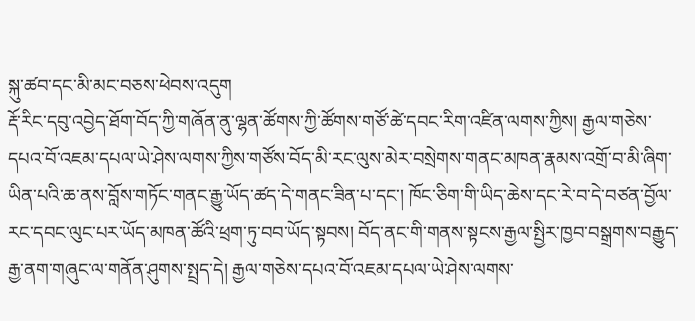སྐུ་ཚབ་དང་མི་མང་བཅས་ཕེབས་འདུག
རྡོ་རིང་དབུ་འབྱེད་ཐོག་བོད་ཀྱི་གཞོན་ནུ་ལྷན་ཚོགས་ཀྱི་ཚོགས་གཙོ་ཚེ་དབང་རིག་འཛིན་ལགས་ཀྱིས། རྒྱལ་གཅེས་དཔའ་བོ་འཇམ་དཔལ་ཡེ་ཤེས་ལགས་ཀྱིས་གཙོས་བོད་མི་རང་ལུས་མེར་བསྲེགས་གནང་མཁན་རྣམས་འགྲོ་བ་མི་ཞིག་ཡིན་པའི་ཆ་ནས་བློས་གཏོང་གནང་རྒྱུ་ཡོད་ཚད་དེ་གནང་ཟིན་པ་དང་། ཁོང་ཅིག་གི་ཡིད་ཆེས་དང་རེ་བ་དེ་བཙན་བྱོལ་རང་དབང་ལུང་པར་ཡོད་མཁན་ཚོའི་ཕྲག་ཏུ་བབ་ཡོད་སྟབས། བོད་ནང་གི་གནས་སྟངས་རྒྱལ་སྤྱིར་ཁྱབ་བསྒྲགས་བརྒྱུད་རྒྱ་ནག་གཞུང་ལ་གནོན་ཤུགས་སྤྲད་དེ། རྒྱལ་གཅེས་དཔའ་བོ་འཇམ་དཔལ་ཡེ་ཤེས་ལགས་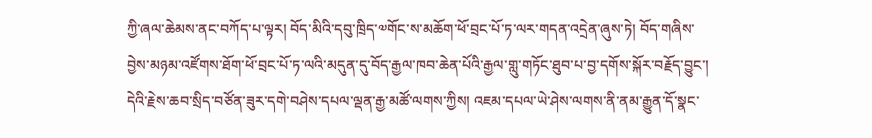ཀྱི་ཞལ་ཆེམས་ནང་བཀོད་པ་ལྟར། བོད་མིའི་དབུ་ཁྲིད་༧གོང་ས་མཆོག་ཕོ་བྲང་པོ་ཏ་ལར་གདན་འདྲེན་ཞུས་ཏེ། བོད་གཞིས་བྱེས་མཉམ་འཛོགས་ཐོག་ཕོ་བྲང་པོ་ཏ་ལའི་མདུན་དུ་བོད་རྒྱལ་ཁབ་ཆེན་པོའི་རྒྱལ་གླུ་གཏོང་ཐུབ་པ་བྱ་དགོས་སྐོར་བརྗོད་བྱུང་།
དེའི་རྗེས་ཆབ་སྲིད་བཙོན་ཟུར་དགེ་བཤེས་དཔལ་ལྡན་རྒྱ་མཚོ་ལགས་ཀྱིས། འཇམ་དཔལ་ཡེ་ཤེས་ལགས་ནི་ནམ་རྒྱུན་དོ་སྣང་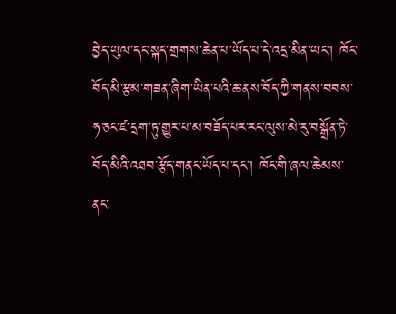བྱེད་ཡུལ་དང་སྐད་གྲགས་ཆེན་པ་ཡོད་པ་དེ་འདྲ་མིན་ཡང་། ཁོང་བོད་མི་རྩམ་གཟན་ཞིག་ཡིན་པའི་ཆ་ནས་བོད་ཀྱི་གནས་བབས་ཧ་ཅང་ཛ་དྲག་ཏུ་གྱུར་པ་མ་བཟོད་པར་རང་ལུས་མེ་རུ་བསྒྲོན་ཏེ་བོད་མིའི་འཐབ་རྩོད་གནང་ཡོད་པ་དང་། ཁོང་གི་ཞལ་ཆེམས་ནང་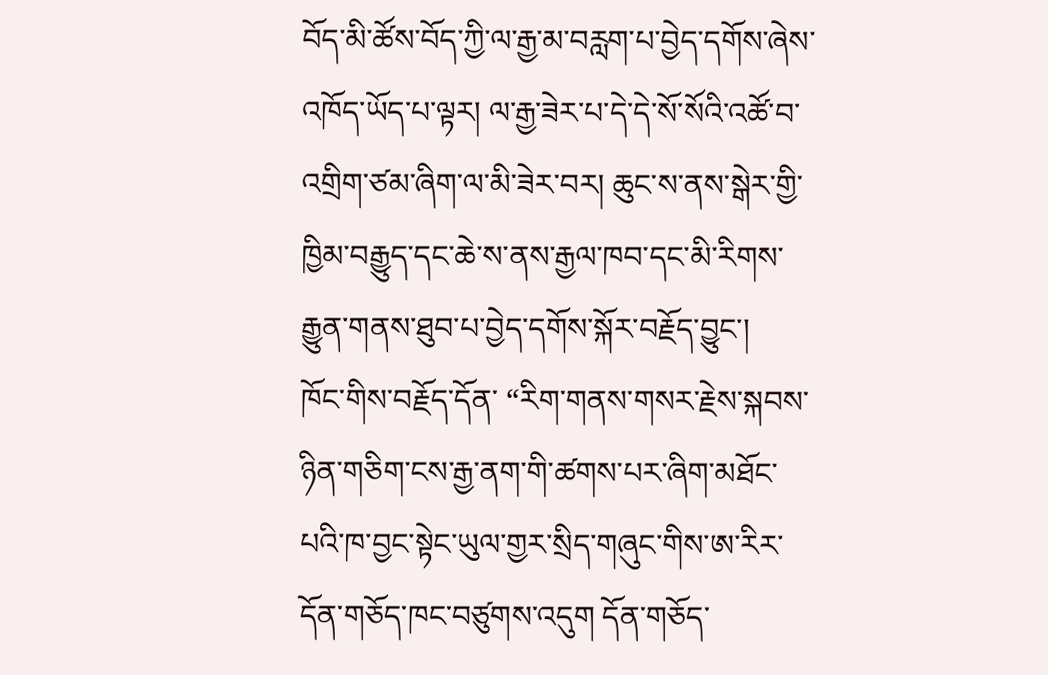བོད་མི་ཚོས་བོད་ཀྱི་ལ་རྒྱ་མ་བརླག་པ་བྱེད་དགོས་ཞེས་འཁོད་ཡོད་པ་ལྟར། ལ་རྒྱ་ཟེར་པ་དེ་དེ་སོ་སོའི་འཚོ་བ་འགྲིག་ཙམ་ཞིག་ལ་མི་ཟེར་བར། ཆུང་ས་ནས་སྒེར་གྱི་ཁྱིམ་བརྒྱུད་དང་ཆེ་ས་ནས་རྒྱལ་ཁབ་དང་མི་རིགས་རྒྱུན་གནས་ཐུབ་པ་བྱེད་དགོས་སྐོར་བརྗོད་བྱུང་།
ཁོང་གིས་བརྗོད་དོན་ “རིག་གནས་གསར་རྗེས་སྐབས་ཉིན་གཅིག་ངས་རྒྱ་ནག་གི་ཚགས་པར་ཞིག་མཐོང་པའི་ཁ་བྱང་སྟེང་ཡུལ་གྱར་སྲིད་གཞུང་གིས་ཨ་རིར་དོན་གཅོད་ཁང་བཙུགས་འདུག དོན་གཅོད་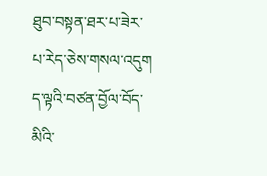ཐུབ་བསྟན་ཐར་པ་ཟེར་པ་རེད་ཅེས་གསལ་འདུག ད་ལྟའི་བཙན་བྱོལ་བོད་མིའི་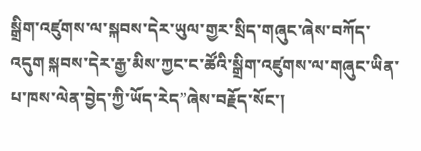སྒྲིག་འཛུགས་ལ་སྐབས་དེར་ཡུལ་གྱར་སྲིད་གཞུང་ཞེས་བཀོད་འདུག སྐབས་དེར་རྒྱ་མིས་ཀྱང་ང་ཚོའི་སྒྲིག་འཛུགས་ལ་གཞུང་ཡིན་པ་ཁས་ལེན་བྱེད་ཀྱི་ཡོད་རེད”ཞེས་བརྗོད་སོང་།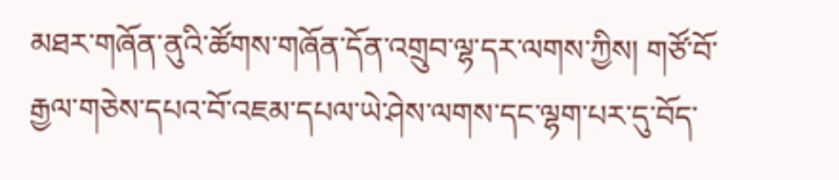མཐར་གཞོན་ནུའི་ཚོགས་གཞོན་དོན་འགྲུབ་ལྷ་དར་ལགས་ཀྱིས། གཙོ་བོ་རྒྱལ་གཅེས་དཔའ་བོ་འཇམ་དཔལ་ཡེ་ཤེས་ལགས་དང་ལྷག་པར་དུ་བོད་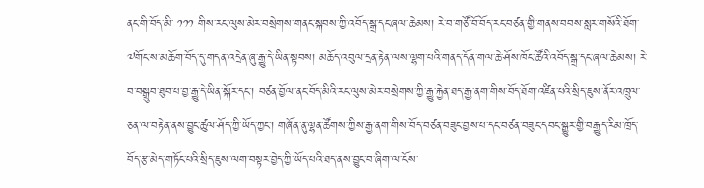ནང་གི་བོད་མི་ ༡༡༡ གིས་རང་ལུས་མེར་བསྲེགས་གནང་སྐབས་ཀྱི་འབོད་སྒྲ་དང་ཞལ་ཆེམས། རེ་བ་གཙོ་བོ་བོད་རང་བཙན་གྱི་གནས་བབས་སླར་གསོའི་ཐོག་༧གོང་ས་མཆོག་བོད་དུ་གདན་འདྲེན་ཞུ་རྒྱུ་དེ་ཡིན་སྟབས། མཆོད་འབུལ་དྲན་རྟེན་ལས་ལྷག་པའི་གནད་དོན་གལ་ཆེ་ཤོས་ཁོང་ཚོའི་འབོད་སྒྲ་དང་ཞལ་ཆེམས། རེ་བ་བསྒྲུབ་ཐུབ་པ་བྱ་རྒྱུ་དེ་ཡིན་སྐོར་དང་། བཙན་བྱོལ་ནང་བོད་མིའི་རང་ལུས་མེར་བསྲེགས་ཀྱི་རྒྱུ་རྐྱེན་ཐད་རྒྱ་ནག་གིས་བོད་ཐོག་འཛིན་པའི་སྲིད་ཇུས་ནོར་འཁྲུལ་ཅན་ལ་བརྟེན་ནས་བྱུང་ཚུལ་ཤོད་ཀྱི་ཡོད་ཀྱང་། གཞོན་ནུ་ལྷན་ཚོགས་ཀྱིས་རྒྱ་ནག་གིས་བོད་བཙན་བཟུང་བྱས་པ་དང་བཙན་བཟུང་དབང་སྒྱུར་གྱི་བརྒྱུད་རིམ་ཁྲོད་བོད་རྩ་མེད་གཏོང་པའི་སྲིད་ཇུས་ལག་བསྟར་བྱེད་ཀྱི་ཡོད་པའི་ཐད་ནས་བྱུང་བ་ཞིག་ལ་ངོས་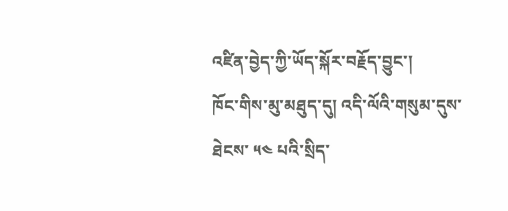འཛིན་བྱེད་ཀྱི་ཡོད་སྐོར་བརྗོད་བྱུང་།
ཁོང་གིས་མུ་མཐུད་དུ། འདི་ལོའི་གསུམ་དུས་ཐེངས་ ༥༤ པའི་སྲིད་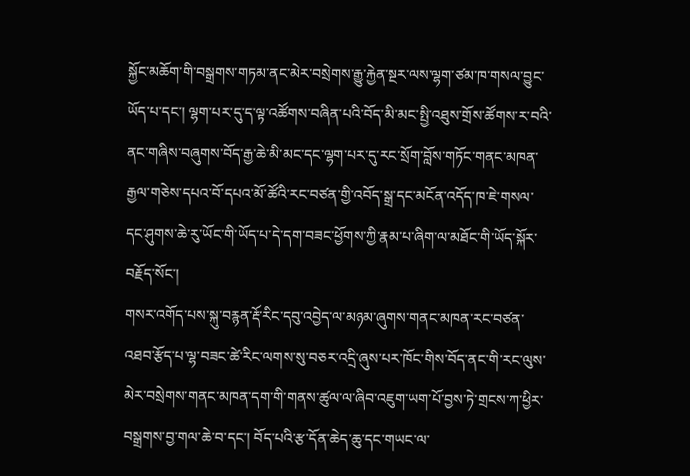སྐྱོང་མཆོག་གི་བསྒྲགས་གཏམ་ནང་མེར་བསྲེགས་རྒྱུ་རྐྱེན་སྔར་ལས་ལྷག་ཙམ་ཁ་གསལ་བྱུང་ཡོད་པ་དང་། ལྷག་པར་དུ་ད་ལྟ་འཚོགས་བཞིན་པའི་བོད་མི་མང་སྤྱི་འཐུས་གྲོས་ཚོགས་ར་བའི་ནང་གཞིས་བཞུགས་བོད་རྒྱ་ཆེ་མི་མང་དང་ལྷག་པར་དུ་རང་སྲོག་བློས་གཏོང་གནང་མཁན་རྒྱལ་གཅེས་དཔའ་བོ་དཔའ་མོ་ཚོའི་རང་བཙན་གྱི་འབོད་སྒྲ་དང་མངོན་འདོད་ཁ་ཇེ་གསལ་དང་ཤུགས་ཆེ་རུ་ཡོང་གི་ཡོད་པ་དེ་དག་བཟང་ཕྱོགས་ཀྱི་རྣམ་པ་ཞིག་ལ་མཐོང་གི་ཡོད་སྐོར་བརྗོད་སོང་།
གསར་འགོད་པས་སྐུ་བརྙན་རྡོ་རིང་དབུ་འབྱེད་ལ་མཉམ་ཞུགས་གནང་མཁན་རང་བཙན་འཐབ་རྩོད་པ་ལྷ་བཟང་ཚེ་རིང་ལགས་སུ་བཅར་འདྲི་ཞུས་པར་ཁོང་གིས་བོད་ནང་གི་རང་ལུས་མེར་བསྲེགས་གནང་མཁན་དག་གི་གནས་ཚུལ་ལ་ཞིབ་འཇུག་ཡག་པོ་བྱས་ཏེ་གྲངས་ཀ་ཕྱིར་བསྒྲགས་བྱ་གལ་ཆེ་བ་དང་། བོད་པའི་རྩ་དོན་ཆེད་ཆུ་དང་གཡང་ལ་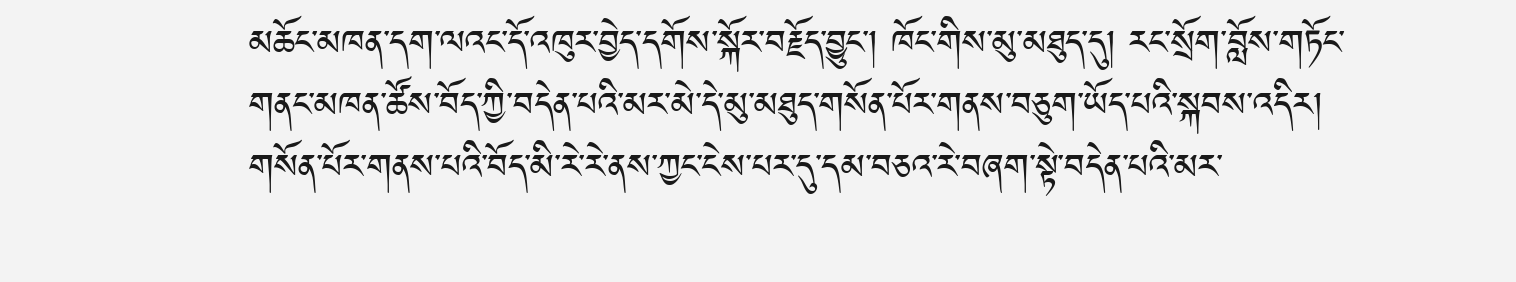མཆོང་མཁན་དག་ལའང་དོ་འཁུར་བྱེད་དགོས་སྐོར་བརྗོད་བྱུང་། ཁོང་གིས་མུ་མཐུད་དུ། རང་སྲོག་བློས་གཏོང་གནང་མཁན་ཚོས་བོད་ཀྱི་བདེན་པའི་མར་མེ་དེ་མུ་མཐུད་གསོན་པོར་གནས་བཅུག་ཡོད་པའི་སྐབས་འདིར། གསོན་པོར་གནས་པའི་བོད་མི་རེ་རེ་ནས་ཀྱང་ངེས་པར་དུ་དམ་བཅའ་རེ་བཞག་སྟེ་བདེན་པའི་མར་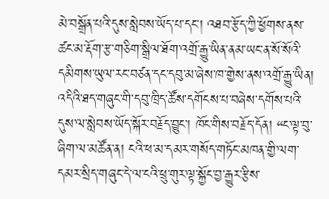མེ་བསྒྲོན་པའི་དུས་སླེབས་ཡོད་པ་དང་། འཐབ་རྩོད་ཀྱི་ཕྱོགས་ནས་ཚང་མ་རྡོག་རྩ་གཅིག་སྒྲིལ་ཐོག་འགྲོ་རྒྱུ་ཡིན་ནམ་ཡང་ན་སོ་སོའི་དམིགས་ཡུལ་རང་བཙན་དང་དབུ་མ་ཞེས་ཁ་གྱེས་ནས་འགྲོ་རྒྱུ་ཡིན། འདིའི་ཐད་གཞུང་གི་དབུ་ཁྲིད་ཚོས་དགོངས་པ་བཞེས་དགོས་པའི་དུས་ལ་སླེབས་ཡོད་སྐོར་བརྗོད་བྱུང་། ཁོང་གིས་བརྗོད་དོན། “ང་ལྟ་བུ་ཞིག་ལ་མཚོན་ན། ངའི་ཕ་མ་དམར་གསོད་གཏོང་མཁན་གྱི་ལག་དམར་སྲིད་གཞུང་དེ་ལ་ངའི་ཕྲུ་གུར་ལྟ་སྐྱོང་བྱ་རྒྱུར་རྩིས་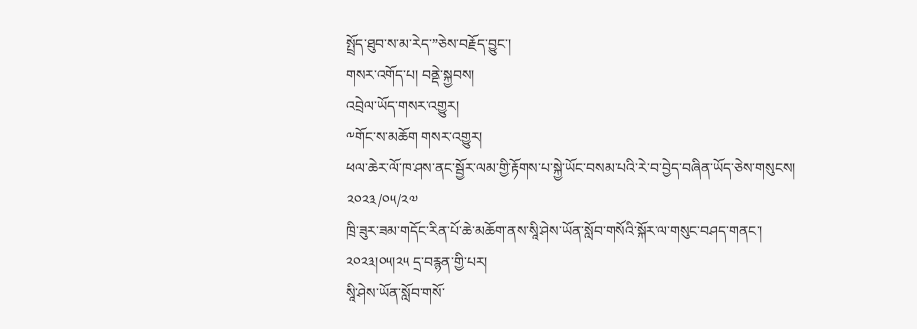སྤྲོད་ཐུབ་ས་མ་རེད་”ཅེས་བརྗོད་བྱུང་།
གསར་འགོད་པ། བནྡེ་སྐྱབས།
འབྲེལ་ཡོད་གསར་འགྱུར།
༸གོང་ས་མཆོག གསར་འགྱུར།
ཕལ་ཆེར་ལོ་ཁ་ཤས་ནང་སྦྱོར་ལམ་གྱི་རྟོགས་པ་སྐྱེ་ཡོང་བསམ་པའི་རེ་བ་བྱེད་བཞིན་ཡོད་ཅེས་གསུངས།
༢༠༢༣/༠༥/༢༧
ཁྲི་ཟུར་ཟམ་གདོང་རིན་པོ་ཆེ་མཆོག་ནས་སཱི་ཤེས་ཡོན་སློབ་གསོའི་སྐོར་ལ་གསུང་བཤད་གནང་། ༢༠༢༣།༠༥།༢༥ དྲ་བརྙན་གྱི་པར།
སཱི་ཤེས་ཡོན་སློབ་གསོ་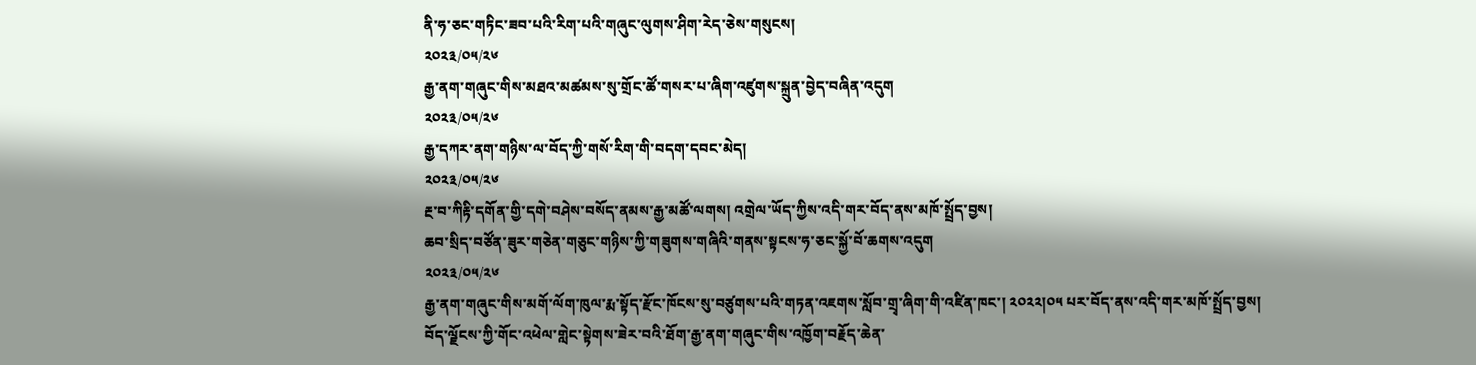ནི་ཧ་ཅང་གཏིང་ཟབ་པའི་རིག་པའི་གཞུང་ལུགས་ཤིག་རེད་ཅེས་གསུངས།
༢༠༢༣/༠༥/༢༦
རྒྱ་ནག་གཞུང་གིས་མཐའ་མཚམས་སུ་གྲོང་ཚོ་གསར་པ་ཞིག་འཛུགས་སྐྲུན་བྱེད་བཞིན་འདུག
༢༠༢༣/༠༥/༢༦
རྒྱ་དཀར་ནག་གཉིས་ལ་བོད་ཀྱི་གསོ་རིག་གི་བདག་དབང་མེད།
༢༠༢༣/༠༥/༢༦
རྔ་བ་ཀིརྟི་དགོན་གྱི་དགེ་བཤེས་བསོད་ནམས་རྒྱ་མཚོ་ལགས། འགྲེལ་ཡོད་ཀྱིས་འདི་གར་བོད་ནས་མཁོ་སྤྲོད་བྱས།
ཆབ་སྲིད་བཙོན་ཟུར་གཅེན་གཅུང་གཉིས་ཀྱི་གཟུགས་གཞིའི་གནས་སྟངས་ཧ་ཅང་སྐྱོ་བོ་ཆགས་འདུག
༢༠༢༣/༠༥/༢༦
རྒྱ་ནག་གཞུང་གིས་མགོ་ལོག་ཁུལ་རྨ་སྟོད་རྫོང་ཁོངས་སུ་བཙུགས་པའི་གཏན་འཇགས་སློབ་གྲྭ་ཞིག་གི་འཛིན་ཁང་། ༢༠༢༢།༠༥ པར་བོད་ནས་འདི་གར་མཁོ་སྤྲོད་བྱས།
བོད་ལྗོངས་ཀྱི་གོང་འཕེལ་གླེང་སྟེགས་ཟེར་བའི་ཐོག་རྒྱ་ནག་གཞུང་གིས་འཁྱོག་བརྗོད་ཆེན་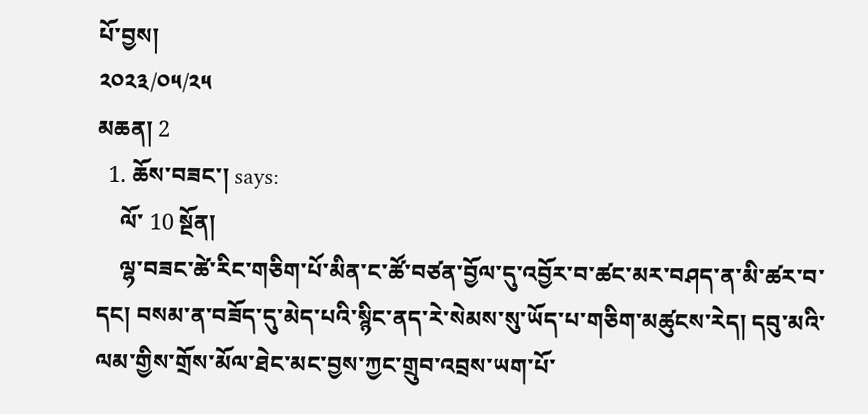པོ་བྱས།
༢༠༢༣/༠༥/༢༥
མཆན། 2
  1. ཆོས་བཟང་། says:
    ལོ་ 10 སྔོན།
    ལྷ་བཟང་ཚེ་རིང་གཅིག་པོ་མིན་ང་ཚོ་བཙན་བྱོལ་དུ་འབྱོར་བ་ཚང་མར་བཤད་ན་མི་ཚར་བ་དང། བསམ་ན་བཟོད་དུ་མེད་པའི་སྙིང་ནད་རེ་སེམས་སུ་ཡོད་པ་གཅིག་མཚུངས་རེད། དབུ་མའི་ལམ་གྱིས་གྲོས་མོལ་ཐེང་མང་བྱས་ཀྱང་གྲུབ་འབྲས་ཡག་པོ་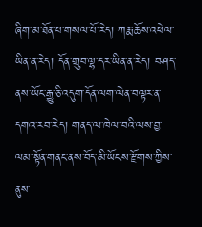ཞིག་མ་ཐོན་པ་གསལ་པོ་རེད། ཀརྨ་ཆོས་འཕེལ་ཡིན་ན་རེད། དོན་གྲུབ་ལྷ་དར་ཡིན་ན་རེད། བཤད་ནས་ཡོང་རྒྱུ་ཅི་འདུག་དོན་ལག་ལེན་བལྟར་ན་དགའ་རབ་རེད། གནད་ལ་ཁེལ་བའི་ལས་བྱ་ལམ་སྟོན་གནང་ནས་བོད་མི་ཡོངས་རྫོགས་ཀྱིས་ནུས་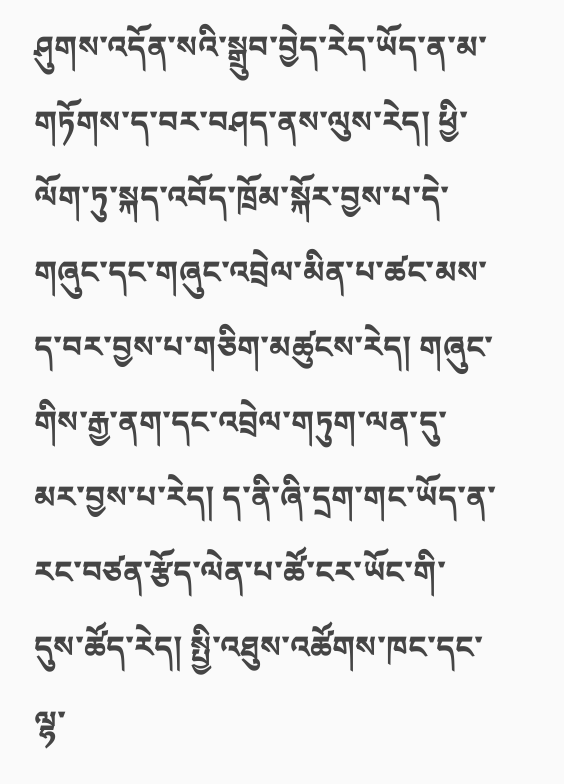ཤུགས་འདོན་སའི་སྒྲུབ་བྱེད་རེད་ཡོད་ན་མ་གཏོགས་ད་བར་བཤད་ནས་ལུས་རེད། ཕྱི་ལོག་ཏུ་སྐད་འབོད་ཁྲོམ་སྐོར་བྱས་པ་དེ་གཞུང་དང་གཞུང་འབྲེལ་མིན་པ་ཚང་མས་ད་བར་བྱས་པ་གཅིག་མཚུངས་རེད། གཞུང་གིས་རྒྱ་ནག་དང་འབྲེལ་གཏུག་ལན་དུ་མར་བྱས་པ་རེད། ད་ནི་ཞི་དྲག་གང་ཡོད་ན་རང་བཙན་རྩོད་ལེན་པ་ཚོ་ངར་ཡོང་གི་དུས་ཚོད་རེད། སྤྱི་འཐུས་འཚོགས་ཁང་དང་ལྷ་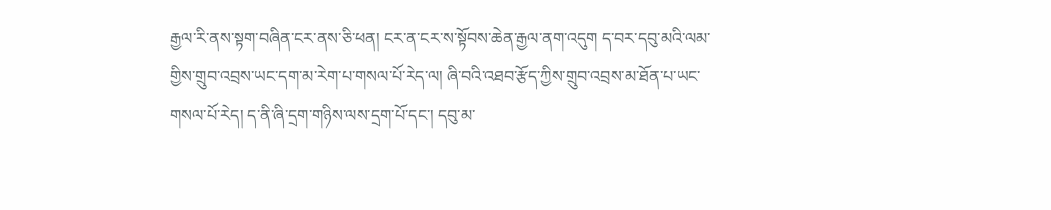རྒྱལ་རི་ནས་སྟག་བཞིན་ངར་ནས་ཅི་ཕན། ངར་ན་ངར་ས་སྟོབས་ཆེན་རྒྱལ་ནག་འདུག ད་བར་དབུ་མའི་ལམ་གྱིས་གྲུབ་འབྲས་ཡང་དག་མ་རེག་པ་གསལ་པོ་རེད་ལ། ཞི་བའི་འཐབ་རྩོད་ཀྱིས་གྲུབ་འབྲས་མ་ཐོན་པ་ཡང་གསལ་པོ་རེད། ད་ནི་ཞི་དྲག་གཉིས་ལས་དྲག་པོ་དང་། དབུ་མ་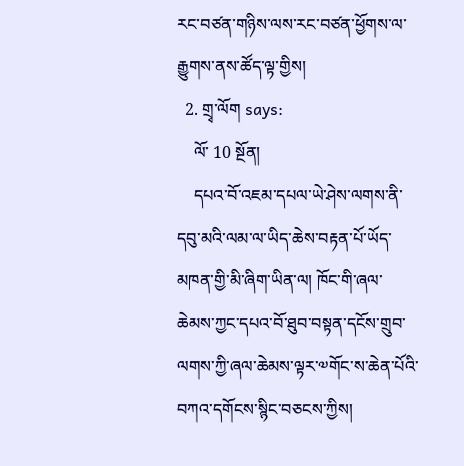རང་བཙན་གཉིས་ལས་རང་བཙན་ཕྱོགས་ལ་རྒྱུགས་ནས་ཚོད་ལྟ་གྱིས།
  2. གྲྭ་ལོག says:
    ལོ་ 10 སྔོན།
    དཔའ་བོ་འཇམ་དཔལ་ཡེ་ཤེས་ལགས་ནི་དབུ་མའི་ལམ་ལ་ཡིད་ཆེས་བརྟན་པོ་ཡོད་མཁན་གྱི་མི་ཞིག་ཡིན་ལ། ཁོང་གི་ཞལ་ཆེམས་ཀྱང་དཔའ་བོ་ཐུབ་བསྟན་དངོས་གྲུབ་ལགས་ཀྱི་ཞལ་ཆེམས་ལྟར་༧གོང་ས་ཆེན་པོའི་བཀའ་དགོངས་སྙིང་བཅངས་ཀྱིས།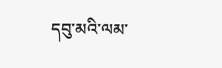དབུ་མའི་ལམ་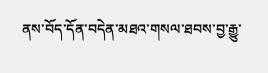ནས་བོད་དོན་བདེན་མཐའ་གསལ་ཐབས་བྱ་རྒྱུ་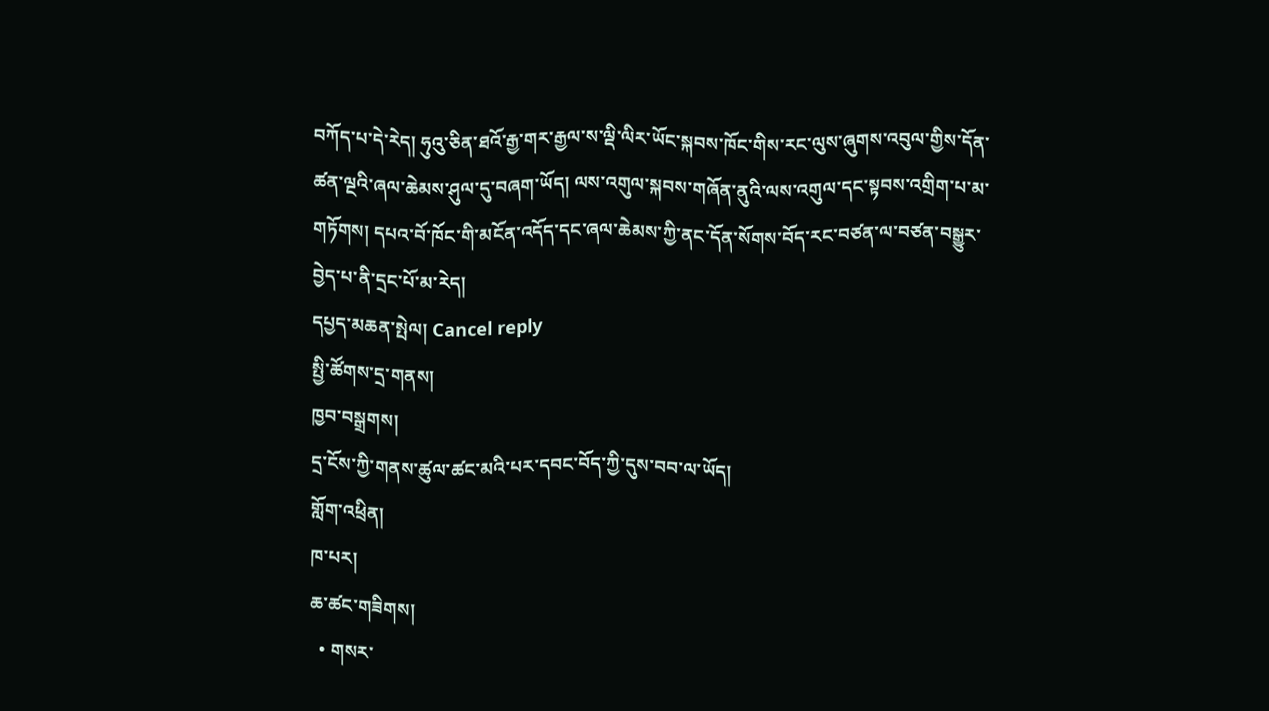བཀོད་པ་དེ་རེད། ཧུའུ་ཅིན་ཐའོ་རྒྱ་གར་རྒྱལ་ས་ལྡི་ལིར་ཡོང་སྐབས་ཁོང་གིས་རང་ལུས་ཞུགས་འབུལ་གྱིས་དོན་ཚན་ལྔའི་ཞལ་ཆེམས་ཤུལ་དུ་བཞག་ཡོད། ལས་འགུལ་སྐབས་གཞོན་ནུའི་ལས་འགུལ་དང་སྟབས་འགྲིག་པ་མ་གཏོགས། དཔའ་བོ་ཁོང་གི་མངོན་འདོད་དང་ཞལ་ཆེམས་ཀྱི་ནང་དོན་སོགས་བོད་རང་བཙན་ལ་བཙན་བསྒྱུར་བྱེད་པ་ནི་དྲང་པོ་མ་རེད།
དཔྱད་མཆན་སྤེལ། Cancel reply
སྤྱི་ཚོགས་དྲ་གནས།
ཁྱབ་བསྒྲགས།
དྲ་ངོས་ཀྱི་གནས་ཚུལ་ཚང་མའི་པར་དབང་བོད་ཀྱི་དུས་བབ་ལ་ཡོད།
གློག་འཕྲིན།
ཁ་པར།
ཆ་ཚང་གཟིགས།
  • གསར་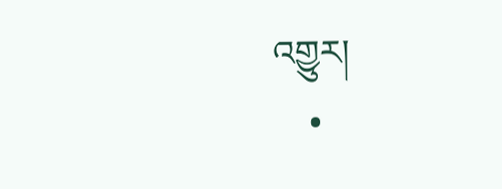འགྱུར།
    •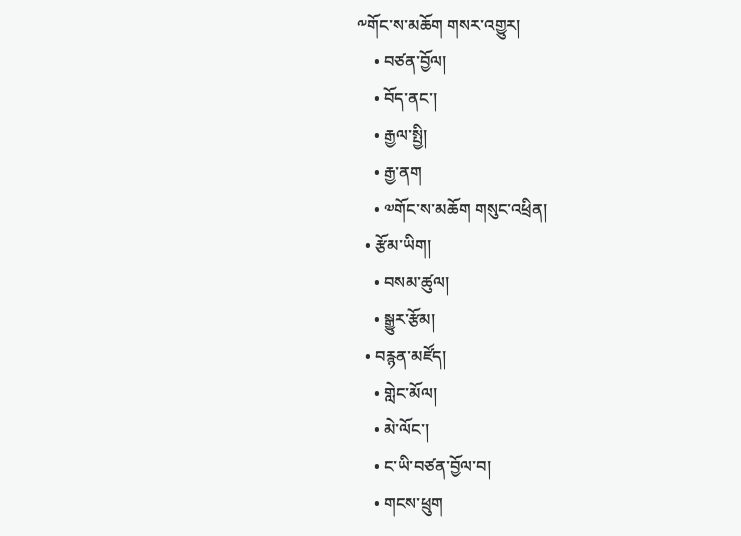༸གོང་ས་མཆོག གསར་འགྱུར།
    • བཙན་བྱོལ།
    • བོད་ནང་།
    • རྒྱལ་སྤྱི།
    • རྒྱ་ནག
    • ༧གོང་ས་མཆོག གསུང་འཕྲིན།
  • རྩོམ་ཡིག།
    • བསམ་ཚུལ།
    • སྒྱུར་རྩོམ།
  • བརྙན་མཛོད།
    • གླེང་མོལ།
    • མེ་ལོང་།
    • ང་ཡི་བཙན་བྱོལ་བ།
    • གངས་ཕྲུག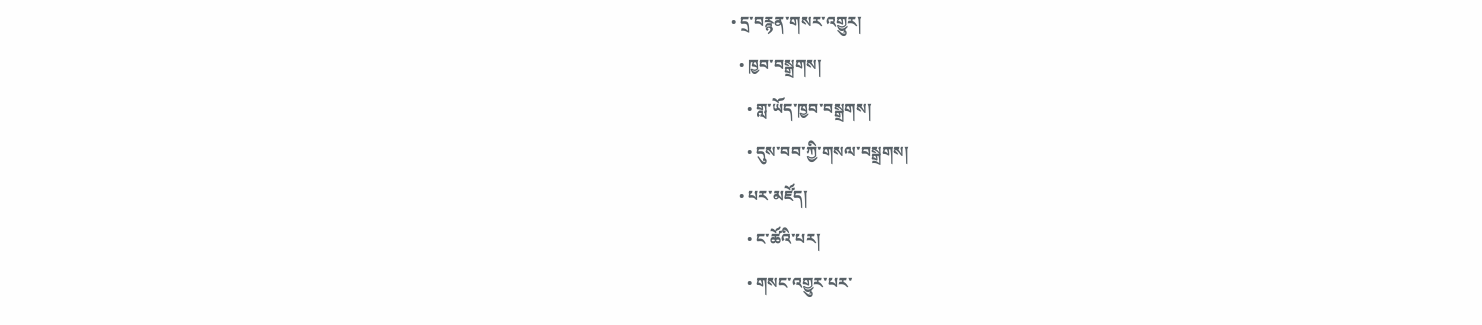• དྲ་བརྙན་གསར་འགྱུར།
  • ཁྱབ་བསྒྲགས།
    • གླ་ཡོད་ཁྱབ་བསྒྲགས།
    • དུས་བབ་ཀྱི་གསལ་བསྒྲགས།
  • པར་མཛོད།
    • ང་ཚོའི་པར།
    • གསང་འགྱུར་པར་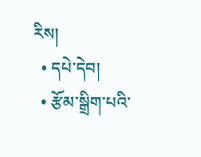རིས།
  • དཔེ་དེབ།
  • རྩོམ་སྒྲིག་པའི་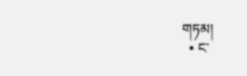གཏམ།
  • ང་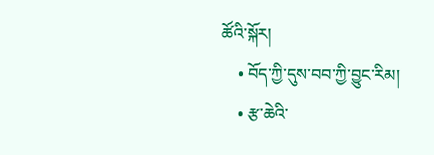ཚོའི་སྐོར།
    • བོད་ཀྱི་དུས་བབ་ཀྱི་བྱུང་རིམ།
    • རྩ་ཆེའི་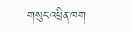གསུང་འཕྲིན་ཁག